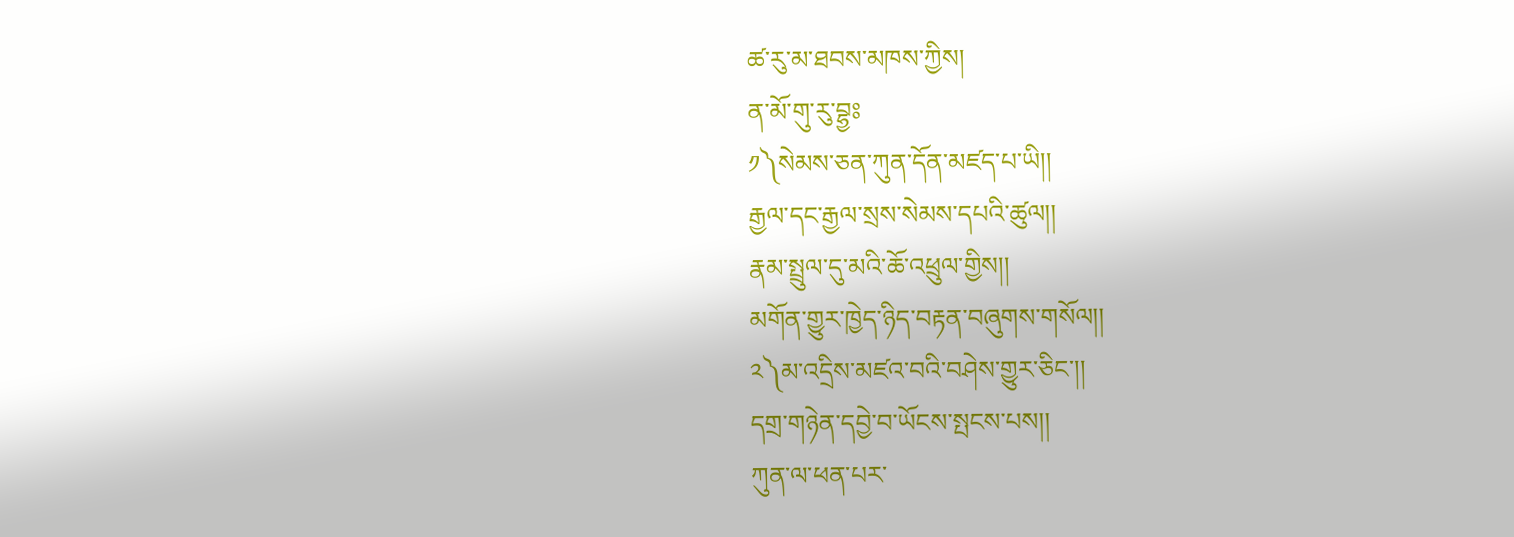ཚ་རུ་མ་ཐབས་མཁས་ཀྱིས།
ན་མོ་གུ་རུ་བྷྱཿ
༡༽སེམས་ཅན་ཀུན་དོན་མཛད་པ་ཡི།།
རྒྱལ་དང་རྒྱལ་སྲས་སེམས་དཔའི་ཚུལ།།
རྣམ་སྤྲུལ་དུ་མའི་ཆོ་འཕྲུལ་གྱིས།།
མགོན་གྱུར་ཁྱེད་ཉིད་བརྟན་བཞུགས་གསོལ།།
༢༽མ་འདྲིས་མཛའ་བའི་བཤེས་གྱུར་ཅིང་།།
དགྲ་གཉེན་དབྱེ་བ་ཡོངས་སྤངས་པས།།
ཀུན་ལ་ཕན་པར་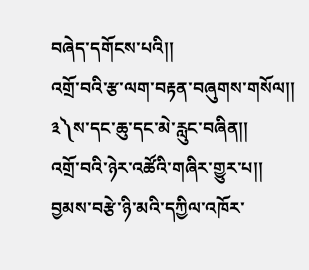བཞེད་དགོངས་པའི།།
འགྲོ་བའི་རྩ་ལག་བརྟན་བཞུགས་གསོལ།།
༣༽ས་དང་ཆུ་དང་མེ་རླུང་བཞིན།།
འགྲོ་བའི་ཉེར་འཚོའི་གཞིར་གྱུར་པ།།
བྱམས་བརྩེ་ཉི་མའི་དཀྱིལ་འཁོར་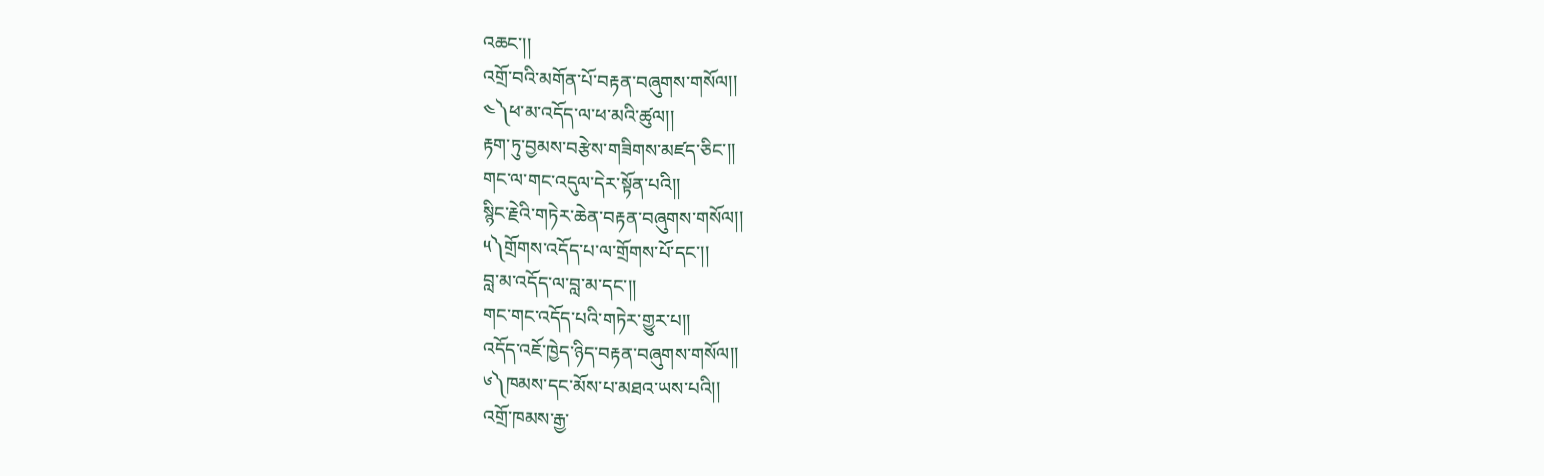འཆང་།།
འགྲོ་བའི་མགོན་པོ་བརྟན་བཞུགས་གསོལ།།
༤༽ཕ་མ་འདོད་ལ་ཕ་མའི་ཚུལ།།
རྟག་ཏུ་བྱམས་བརྩེས་གཟིགས་མཛད་ཅིང་།།
གང་ལ་གང་འདུལ་དེར་སྟོན་པའི།།
སྙིང་རྗེའི་གཏེར་ཆེན་བརྟན་བཞུགས་གསོལ།།
༥༽གྲོགས་འདོད་པ་ལ་གྲོགས་པོ་དང་།།
བླ་མ་འདོད་ལ་བླ་མ་དང་།།
གང་གང་འདོད་པའི་གཏེར་གྱུར་པ།།
འདོད་འཇོ་ཁྱེད་ཉིད་བརྟན་བཞུགས་གསོལ།།
༦༽ཁམས་དང་མོས་པ་མཐའ་ཡས་པའི།།
འགྲོ་ཁམས་རྒྱ་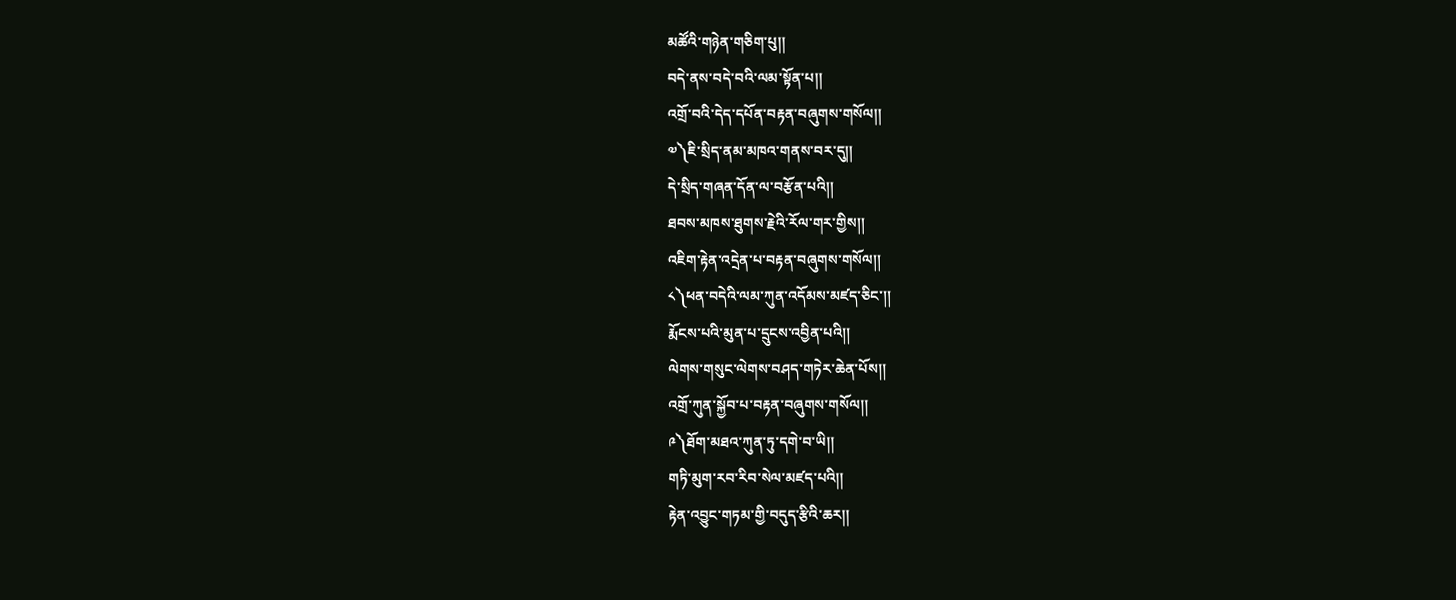མཚོའི་གཉེན་གཅིག་པུ།།
བདེ་ནས་བདེ་བའི་ལམ་སྟོན་པ།།
འགྲོ་བའི་དེད་དཔོན་བརྟན་བཞུགས་གསོལ།།
༧༽ཇི་སྲིད་ནམ་མཁའ་གནས་བར་དུ།།
དེ་སྲིད་གཞན་དོན་ལ་བརྩོན་པའི།།
ཐབས་མཁས་ཐུགས་རྗེའི་རོལ་གར་གྱིས།།
འཇིག་རྟེན་འདྲེན་པ་བརྟན་བཞུགས་གསོལ།།
༨༽ཕན་བདེའི་ལམ་ཀུན་འདོམས་མཛད་ཅིང་།།
རྨོངས་པའི་མུན་པ་དྲུངས་འབྱིན་པའི།།
ལེགས་གསུང་ལེགས་བཤད་གཏེར་ཆེན་པོས།།
འགྲོ་ཀུན་སྐྱོབ་པ་བརྟན་བཞུགས་གསོལ།།
༩༽ཐོག་མཐའ་ཀུན་ཏུ་དགེ་བ་ཡི།།
གཏི་མུག་རབ་རིབ་སེལ་མཛད་པའི།།
རྟེན་འབྱུང་གཏམ་གྱི་བདུད་རྩིའི་ཆར།།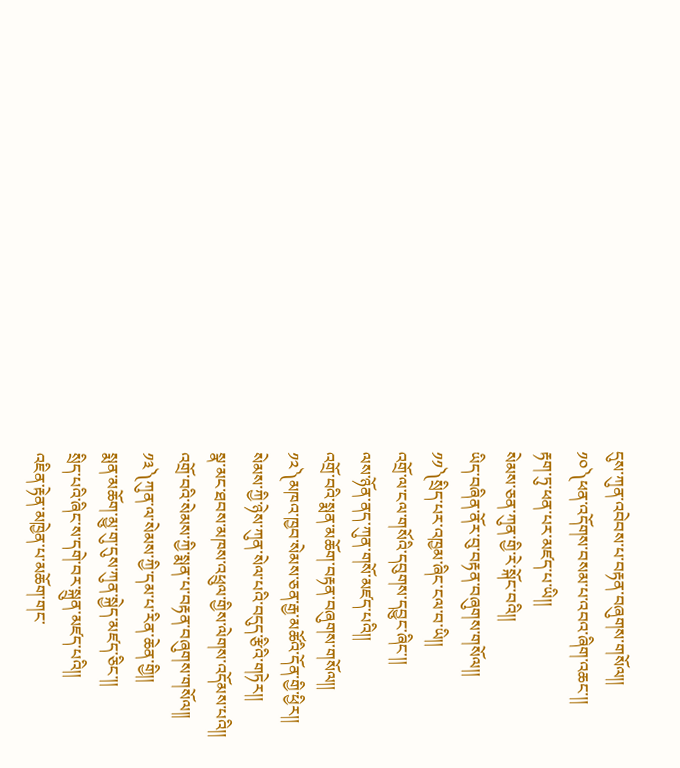དུས་ཀུན་འབེབས་པ་བརྟན་བཞུགས་གསོལ།།
༡༠༽ཕན་འདོགས་བསམ་པ་འབའ་ཞིག་འཆང་།།
རྟག་ཏུ་ཕན་པར་མཛད་པ་ཡི།།
སེམས་ཅན་ཀུན་གྱི་རེ་སྐོང་བའི།།
ཡིད་བཞིན་ནོར་བུ་བརྟན་བཞུགས་གསོལ།།
༡༡༽སྲིད་པར་འཁྱམ་ཞིང་ངལ་བ་ཡི།།
འགྲོ་ལ་ངལ་གསོའི་དབུགས་དབྱུང་ཞིང་།།
ལས་ཉོན་ནད་ཀུན་གསོ་མཛད་པའི།།
འགྲོ་བའི་སྨན་མཆོག་བརྟན་བཞུགས་གསོལ།།
༡༢༽མཁའ་ཁྱབ་སེམས་ཅན་རྒྱ་མཚོའི་དོན་གྱི་ཕྱིར།།
སེམས་ཀྱི་ཉེས་ཀུན་སེལ་པའི་བདུད་རྩིའི་གཏེར།།
སྣ་མང་ཐབས་མཁས་འཕྲུལ་གྱིས་ལེགས་འདོམས་པའི།།
འགྲོ་བའི་སེམས་ཀྱི་སྨན་པ་བརྟན་བཞུགས་གསོལ།།
༡༣༽ཀུན་ལ་སེམས་ཀྱི་དམ་པ་རིན་ཆེན་གྱི།།
སྨན་མཆོག་མྱུ་གུ་དུས་ཀུན་སྐྱེད་མཛད་ཅིང་།།
སྲིད་པའི་ཞིང་ས་དགེ་བར་སྐྲུན་མཛད་པའི།།
འཇིན་རྟེན་མཁྱེན་པ་མཆོག་གང་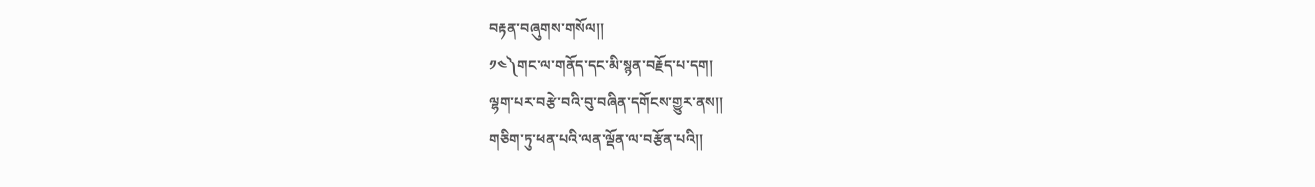བརྟན་བཞུགས་གསོལ།།
༡༤༽གང་ལ་གནོད་དང་མི་སྙན་བརྗོད་པ་དག།
ལྷག་པར་བརྩེ་བའི་བུ་བཞིན་དགོངས་གྱུར་ནས།།
གཅིག་ཏུ་ཕན་པའི་ལན་ལྡོན་ལ་བརྩོན་པའི།།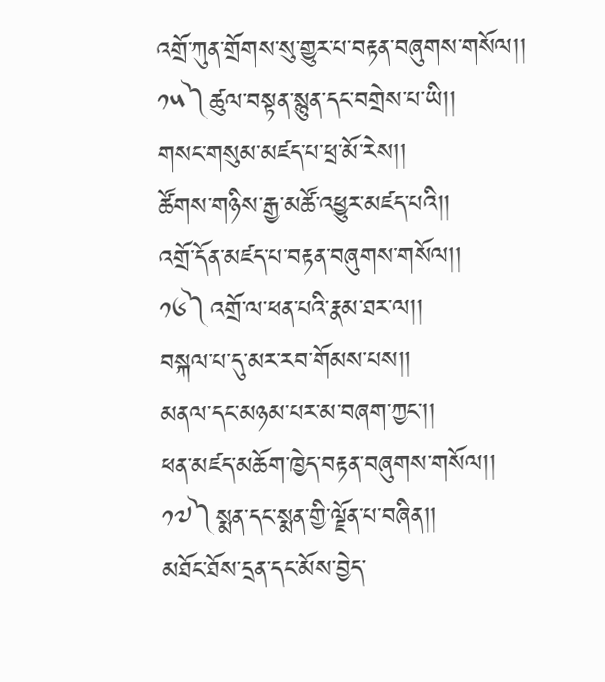འགྲོ་ཀུན་གྲོགས་སུ་གྱུར་པ་བརྟན་བཞུགས་གསོལ།།
༡༥༽ཚུལ་བསྟན་སྙུན་དང་བགྲེས་པ་ཡི།།
གསང་གསུམ་མཛད་པ་ཕྲ་མོ་རེས།།
ཚོགས་གཉིས་རྒྱ་མཚོ་འཕྱུར་མཛད་པའི།།
འགྲོ་དོན་མཛད་པ་བརྟན་བཞུགས་གསོལ།།
༡༦༽འགྲོ་ལ་ཕན་པའི་རྣམ་ཐར་ལ།།
བསྐལ་པ་དུ་མར་རབ་གོམས་པས།།
མནལ་དང་མཉམ་པར་མ་བཞག་ཀྱང་།།
ཕན་མཛད་མཆོག་ཁྱེད་བརྟན་བཞུགས་གསོལ།།
༡༧༽སྨན་དང་སྨན་གྱི་ལྗོན་པ་བཞིན།།
མཐོང་ཐོས་དྲན་དང་མོས་བྱེད་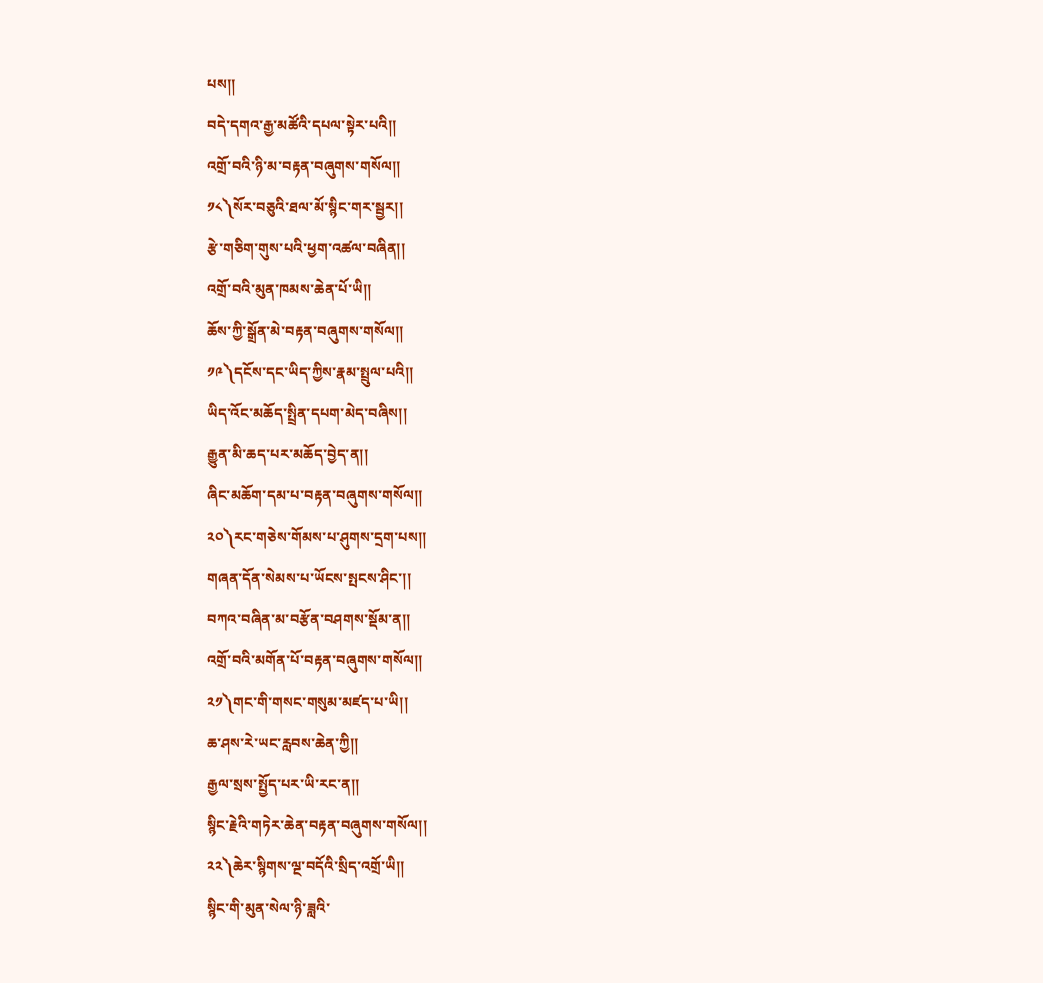པས།།
བདེ་དགའ་རྒྱ་མཚོའི་དཔལ་སྟེར་པའི།།
འགྲོ་བའི་ཉི་མ་བརྟན་བཞུགས་གསོལ།།
༡༨༽སོར་བཅུའི་ཐལ་མོ་སྙིང་གར་སྦྱར།།
རྩེ་གཅིག་གུས་པའི་ཕྱག་འཚལ་བཞིན།།
འགྲོ་བའི་མུན་ཁམས་ཆེན་པོ་ཡི།།
ཆོས་ཀྱི་སྒྲོན་མེ་བརྟན་བཞུགས་གསོལ།།
༡༩༽དངོས་དང་ཡིད་ཀྱིས་རྣམ་སྤྲུལ་པའི།།
ཡིད་འོང་མཆོད་སྤྲིན་དཔག་མེད་བཞིས།།
རྒྱུན་མི་ཆད་པར་མཆོད་བྱེད་ན།།
ཞིང་མཆོག་དམ་པ་བརྟན་བཞུགས་གསོལ།།
༢༠༽རང་གཅེས་གོམས་པ་ཤུགས་དྲག་པས།།
གཞན་དོན་སེམས་པ་ཡོངས་སྤངས་ཤིང་།།
བཀའ་བཞིན་མ་བརྩོན་བཤགས་སྡོམ་ན།།
འགྲོ་བའི་མགོན་པོ་བརྟན་བཞུགས་གསོལ།།
༢༡༽གང་གི་གསང་གསུམ་མཛད་པ་ཡི།།
ཆ་ཤས་རེ་ཡང་རླབས་ཆེན་ཀྱི།།
རྒྱལ་སྲས་སྤྱོད་པར་ཡི་རང་ན།།
སྙིང་རྗེའི་གཏེར་ཆེན་བརྟན་བཞུགས་གསོལ།།
༢༢༽ཆེར་སྙིགས་ལྔ་བདོའི་སྲིད་འགྲོ་ཡི།།
སྙིང་གི་མུན་སེལ་ཉི་ཟླའི་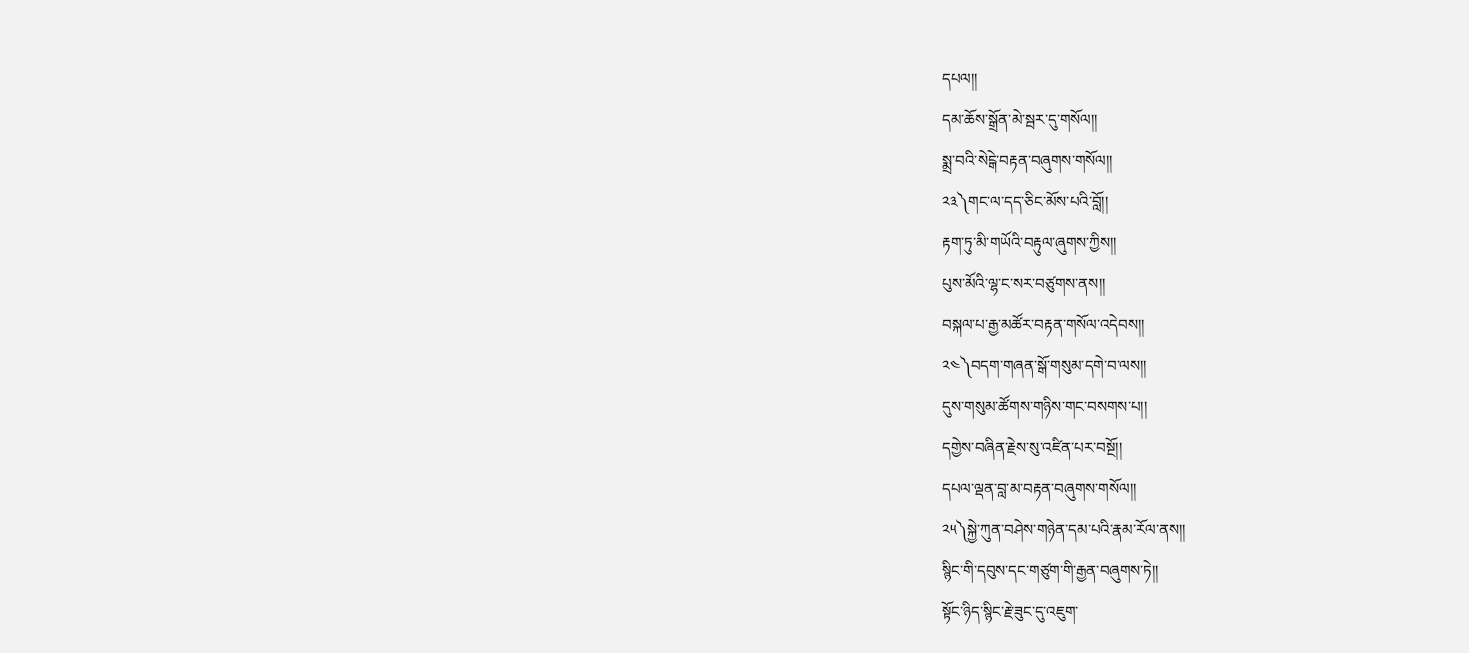དཔལ།།
དམ་ཆོས་སྒྲོན་མེ་སྦར་དུ་གསོལ།།
སྨྲ་བའི་སེངྒེ་བརྟན་བཞུགས་གསོལ།།
༢༣༽གང་ལ་དད་ཅིང་མོས་པའི་བློ།།
རྟག་ཏུ་མི་གཡོའི་བརྟུལ་ཞུགས་ཀྱིས།།
པུས་མོའི་ལྷ་ང་སར་བཙུགས་ནས།།
བསྐལ་པ་རྒྱ་མཚོར་བརྟན་གསོལ་འདེབས།།
༢༤༽བདག་གཞན་སྒོ་གསུམ་དགེ་བ་ལས།།
དུས་གསུམ་ཚོགས་གཉིས་གང་བསགས་པ།།
དགྱེས་བཞིན་རྗེས་སུ་འཛིན་པར་བསྔོ།།
དཔལ་ལྡན་བླ་མ་བརྟན་བཞུགས་གསོལ།།
༢༥༽སྐྱེ་ཀུན་བཤེས་གཉེན་དམ་པའི་རྣམ་རོལ་ནས།།
སྙིང་གི་དབུས་དང་གཙུག་གི་རྒྱན་བཞུགས་ཏེ།།
སྟོང་ཉིད་སྙིང་རྗེ་ཟུང་དུ་འཇུག་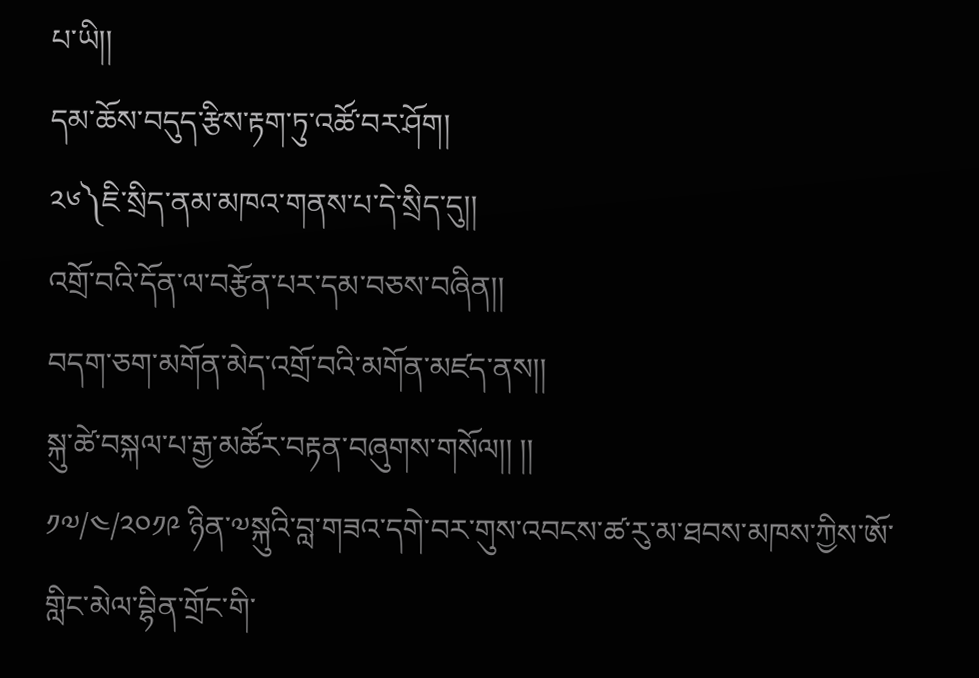པ་ཡི།།
དམ་ཆོས་བདུད་རྩིས་རྟག་ཏུ་འཚོ་བར་ཤོག།
༢༦༽ཇི་སྲིད་ནམ་མཁའ་གནས་པ་དེ་སྲིད་དུ།།
འགྲོ་བའི་དོན་ལ་བརྩོན་པར་དམ་བཅས་བཞིན།།
བདག་ཅག་མགོན་མེད་འགྲོ་བའི་མགོན་མཛད་ནས།།
སྐུ་ཚེ་བསྐལ་པ་རྒྱ་མཚོར་བརྟན་བཞུགས་གསོལ།། །།
༡༧/༤/༢༠༡༩ ཉིན་༧སྐུའི་བླ་གཟའ་དགེ་བར་གུས་འབངས་ཚ་རུ་མ་ཐབས་མཁས་ཀྱིས་ཨོ་གླིང་མེལ་བྷིན་གྲོང་གི་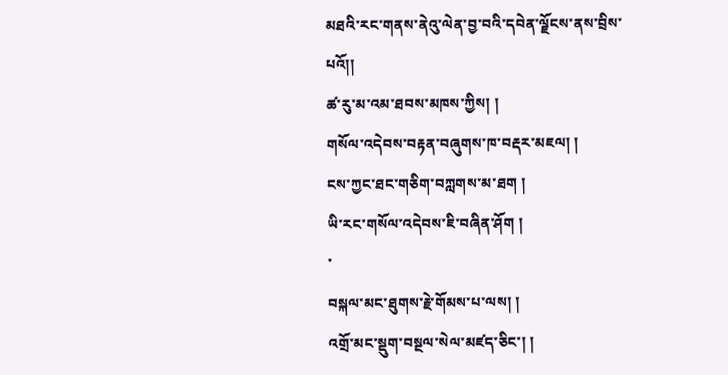མཐའི་རང་གནས་ནེའུ་ལེན་བྱ་བའི་དབེན་ལྗོངས་ནས་བྲིས་པའོ།།
ཚ་རུ་མ་འམ་ཐབས་མཁས་ཀྱིས། །
གསོལ་འདེབས་བརྟན་བཞུགས་ཁ་བརྡར་མཇལ། །
ངས་ཀྱང་ཐང་གཅིག་བཀླགས་མ་ཐག །
ཡི་རང་གསོལ་འདེབས་ཇི་བཞིན་ཤོག །
་
བསྐལ་མང་ཐུགས་རྗེ་གོམས་པ་ལས། །
འགྲོ་མང་སྡུག་བསྔལ་སེལ་མཛད་ཅིང་། །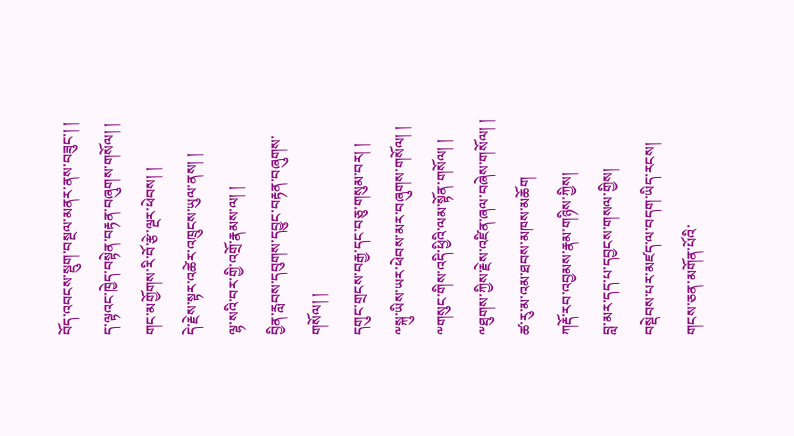བོད་འབངས་སྡུག་བསྔལ་མནར་ནས་བཟུང་། །
ད་ལྟའང་ཁྱེད་བསྟེན་བརྟན་བཞུགས་གསོལ། །
གང་མགྱོགས་རི་བོ་རྩེ་ལྔར་ཕེབས། །
དེ་རྗེས་སྟར་འཚེར་འཁྲུངས་ཡུལ་ནས། །
ལྷ་སའི་བར་གྱི་འགྲོ་རྣམས་ལ། །
བྱིན་རླབས་དབུགས་དབྱུང་བརྟན་བཞུགས་གསོལ། །
དགུང་གྲངས་བརྒྱ་དང་བཅུ་གསུམ་བར། །
༸སྐུ་ཡིས་ཡར་ཕེབས་མར་བཞུགས་གསོལ། །
༸གསུང་གིས་འདི་ཕྱིའི་ལམ་སྟོན་གསོལ། །
༸ཐུགས་ཀྱིས་རྗེས་འཛིན་ཞལ་བཞེས་གསོལ། །
ཚ་རུ་མ་འམ་ཐབས་མཁས་མཆོག
ཀརྡོ་རབ་འབྱམས་རྣམ་གཉིས་ཀྱིས།
བླ་མར་དད་པ་དབྱངས་གསལ་གྱིས།
བསྡེབས་པར་མཛད་ལ་བདག་ཡིད་རངས།
གངས་ཅན་མགོན་པོའི་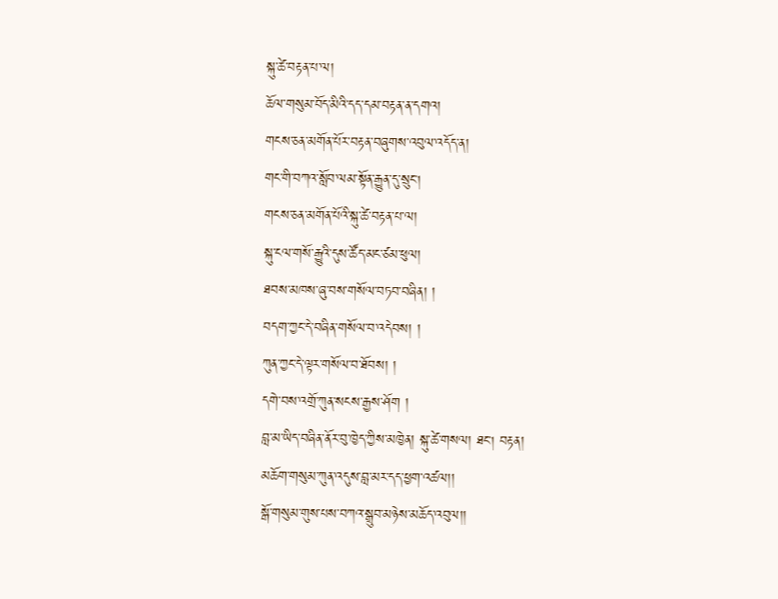སྐུ་ཚེ་བརྟན་པ་ལ།
ཆོལ་གསུམ་བོད་མིའི་དད་དམ་བརྟན་ན་དགའ།
གངས་ཅན་མགོན་པོར་བརྟན་བཞུགས་འབུལ་འདོད་ན།
གང་གི་བཀའ་སློབ་ལམ་སྟོན་རྒྱུན་དུ་སྲུང།
གངས་ཅན་མགོན་པོའི་སྐུ་ཚེ་བརྟན་པ་ལ།
སྐུ་ངལ་གསོ་རྒྱུའི་དུས་ཚོད་མང་ཙམ་ཕུལ།
ཐབས་མཁས་ཞུ་བས་གསོལ་བཏབ་བཞིན། །
བདག་ཀྱང་དེ་བཞིན་གསོལ་བ་འདེབས། །
ཀུན་ཀྱང་དེ་ལྟར་གསོལ་བ་ཐོབས། །
དགེ་བས་འགྲོ་ཀུན་སངས་རྒྱས་ཤོག །
བླ་མ་ཡིད་བཞིན་ནོར་བུ་ཁྱེད་ཀྱིས་མཁྱེན། སྐུ་ཚེ་གསལ། ཐང། བརྟན།
མཆོག་གསུམ་ཀུན་འདུས་བླ་མར་དད་ཕྱག་འཚལ།།
སྒོ་གསུམ་གུས་པས་བཀའ་སྒྲུབ་མཉེས་མཆོད་འབུལ།།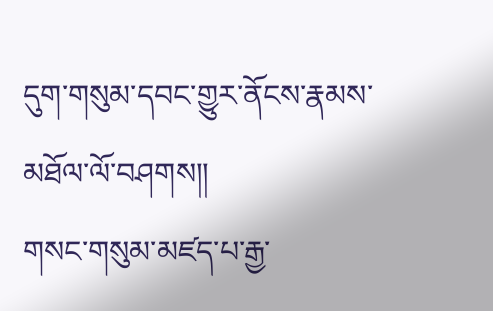དུག་གསུམ་དབང་གྱུར་ནོངས་རྣམས་མཐོལ་ལོ་བཤགས།།
གསང་གསུམ་མཛད་པ་རྒྱ་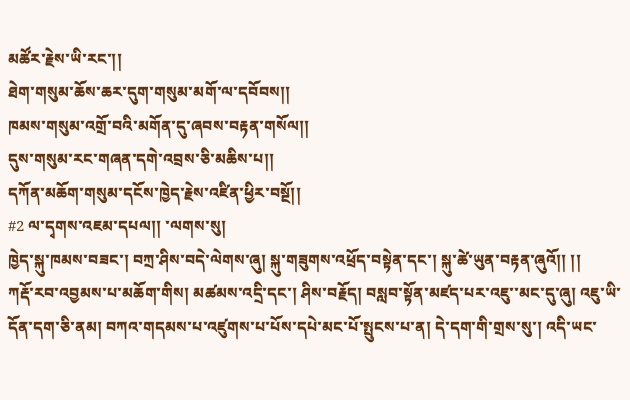མཚོར་རྗེས་ཡི་རང་།།
ཐེག་གསུམ་ཆོས་ཆར་དུག་གསུམ་མགོ་ལ་དབོབས།།
ཁམས་གསུམ་འགྲོ་བའི་མགོན་དུ་ཞབས་བརྟན་གསོལ།།
དུས་གསུམ་རང་གཞན་དགེ་འབྲས་ཅི་མཆིས་པ།།
དཀོན་མཆོག་གསུམ་དངོས་ཁྱེད་རྗེས་འཛིན་ཕྱིར་བསྔོ།།
#2 ལ་དྭགས་འཇམ་དཔལ།། ་ལགས་སུ།
ཁྱེད་སྐུ་ཁམས་བཟང་། བཀྲ་ཤིས་བདེ་ལེགས་ཞུ། སྐུ་གཟུགས་འཕྲོད་བསྟེན་དང་། སྐུ་ཚེ་ཡུན་བརྟན་ཞུའོ།། །།
ཀརྡོ་རབ་འབྱམས་པ་མཆོག་གིས། མཚམས་འདྲི་དང་། ཤིས་བརྗོད། བསླབ་སྟོན་མཛད་པར་འཇུ་་མང་དུ་ཞུ། འཇུ་ཡི་དོན་དག་ཅི་ནམ། བཀའ་གདམས་པ་འཛུགས་པ་པོས་དཔེ་མང་པོ་སྤུངས་པ་ན། དེ་དག་གི་གྲས་སུ་། འདི་ཡང་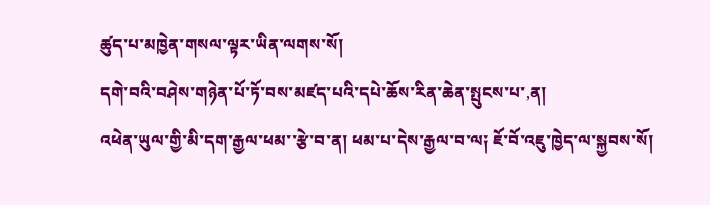ཚུད་པ་མཁྱེན་གསལ་ལྟར་ཡིན་ལགས་སོ།
དགེ་བའི་བཤེས་གཉེན་པོ་ཏོ་བས་མཛད་པའི་དཔེ་ཆོས་རིན་ཆེན་སྤུངས་པ་,ན།
འཕེན་ཡུལ་གྱི་མི་དག་རྒྱལ་ཕམ་་རྩེ་བ་ན། ཕམ་པ་དེས་རྒྱལ་བ་ལ༏ ཇོ་བོ་འཇུ་ཁྱེད་ལ་སྐྱབས་སོ།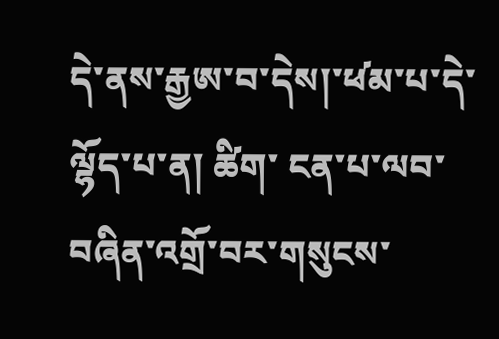དེ་ནས་རྒྱཨ་བ་དེས།་ཕ༹མ་པ་དེ་ལྷོད་པ་ན། ཚིག་ ངན་པ་ལབ་བཞིན་འགྲོ་བར་གསུངས་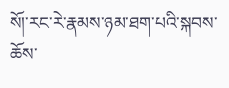སོ།་རང་རེ་རྣམས་ཉམ་ཐག་པའི་སྐབས་ཆོས་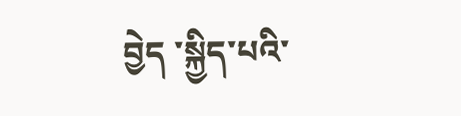བྱེད ་སྐྱིད་པའི་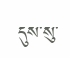དུས་སུ་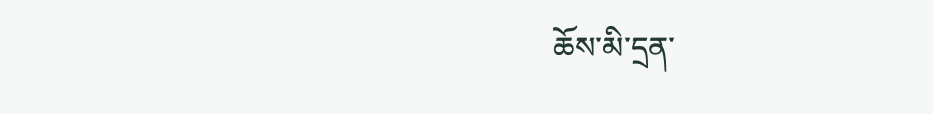ཆོས་མི་དྲན་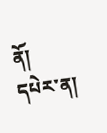ནོ། དཔེར་ན།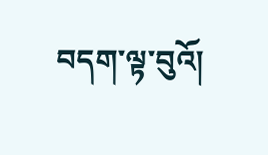བདག་ལྟ་བུའོ།